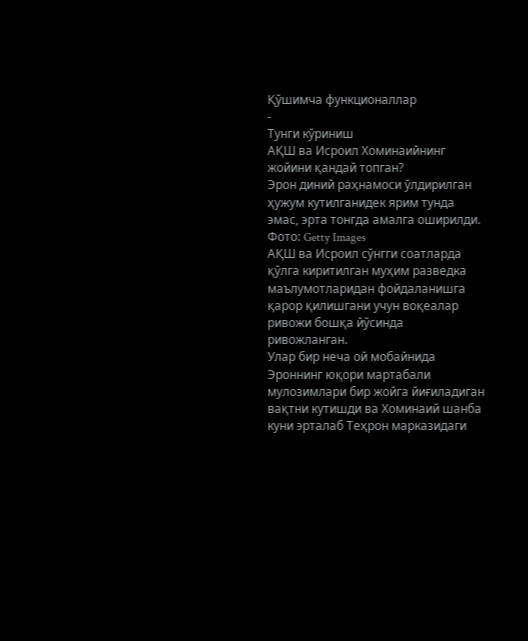Қўшимча функционаллар
-
Тунги кўриниш
АҚШ ва Исроил Хоминаийнинг жойини қандай топган?
Эрон диний раҳнамоси ўлдирилган ҳужум кутилганидек ярим тунда эмас, эрта тонгда амалга оширилди.
Фото: Getty Images
АҚШ ва Исроил сўнгги соатларда қўлга киритилган муҳим разведка маълумотларидан фойдаланишга қарор қилишгани учун воқеалар ривожи бошқа йўсинда ривожланган.
Улар бир неча ой мобайнида Эроннинг юқори мартабали мулозимлари бир жойга йиғиладиган вақтни кутишди ва Хоминаий шанба куни эрталаб Теҳрон марказидаги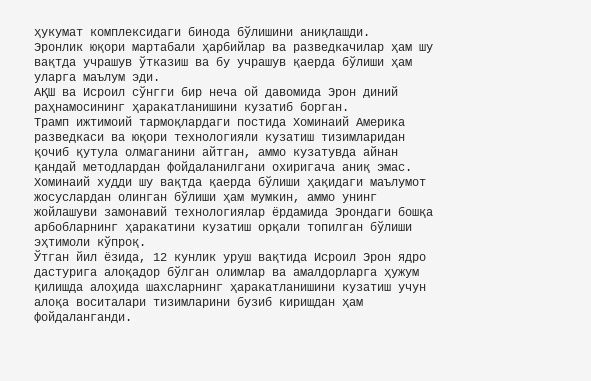ҳукумат комплексидаги бинода бўлишини аниқлашди.
Эронлик юқори мартабали ҳарбийлар ва разведкачилар ҳам шу вақтда учрашув ўтказиш ва бу учрашув қаерда бўлиши ҳам уларга маълум эди.
АҚШ ва Исроил сўнгги бир неча ой давомида Эрон диний раҳнамосининг ҳаракатланишини кузатиб борган.
Трамп ижтимоий тармоқлардаги постида Хоминаий Америка разведкаси ва юқори технологияли кузатиш тизимларидан қочиб қутула олмаганини айтган, аммо кузатувда айнан қандай методлардан фойдаланилгани охиригача аниқ эмас.
Хоминаий худди шу вақтда қаерда бўлиши ҳақидаги маълумот жосуслардан олинган бўлиши ҳам мумкин, аммо унинг жойлашуви замонавий технологиялар ёрдамида Эрондаги бошқа арбобларнинг ҳаракатини кузатиш орқали топилган бўлиши эҳтимоли кўпроқ.
Ўтган йил ёзида, 12 кунлик уруш вақтида Исроил Эрон ядро дастурига алоқадор бўлган олимлар ва амалдорларга ҳужум қилишда алоҳида шахсларнинг ҳаракатланишини кузатиш учун алоқа воситалари тизимларини бузиб киришдан ҳам фойдаланганди.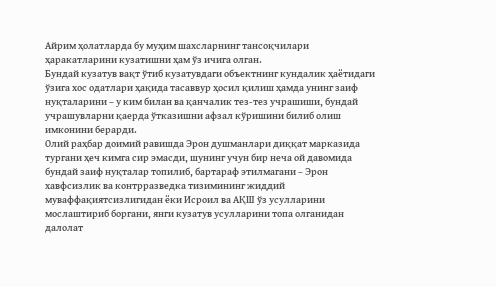Айрим ҳолатларда бу муҳим шахсларнинг тансоқчилари ҳаракатларини кузатишни ҳам ўз ичига олган.
Бундай кузатув вақт ўтиб кузатувдаги объектнинг кундалик ҳаётидаги ўзига хос одатлари ҳақида тасаввур ҳосил қилиш ҳамда унинг заиф нуқталарини – у ким билан ва қанчалик тез-тез учрашиши, бундай учрашувларни қаерда ўтказишни афзал кўришини билиб олиш имконини берарди.
Олий раҳбар доимий равишда Эрон душманлари диққат марказида тургани ҳеч кимга сир эмасди, шунинг учун бир неча ой давомида бундай заиф нуқталар топилиб, бартараф этилмагани – Эрон хавфсизлик ва контрразведка тизимининг жиддий муваффақиятсизлигидан ёки Исроил ва АҚШ ўз усулларини мослаштириб боргани, янги кузатув усулларини топа олганидан далолат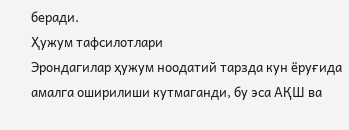беради.
Ҳужум тафсилотлари
Эрондагилар ҳужум ноодатий тарзда кун ёруғида амалга оширилиши кутмаганди, бу эса АҚШ ва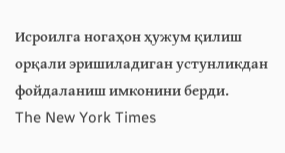Исроилга ногаҳон ҳужум қилиш орқали эришиладиган устунликдан фойдаланиш имконини берди.
The New York Times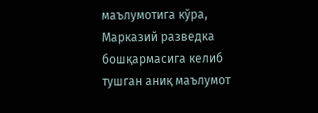маълумотига кўра, Марказий разведка бошқармасига келиб тушган аниқ маълумот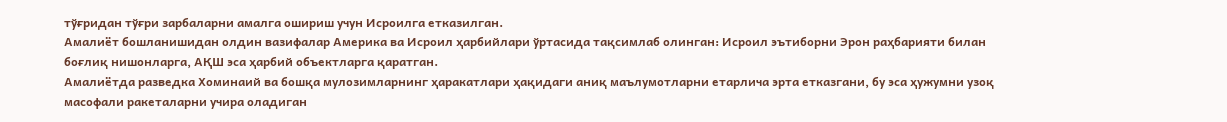тўғридан тўғри зарбаларни амалга ошириш учун Исроилга етказилган.
Амалиёт бошланишидан олдин вазифалар Америка ва Исроил ҳарбийлари ўртасида тақсимлаб олинган: Исроил эътиборни Эрон раҳбарияти билан боғлиқ нишонларга, АҚШ эса ҳарбий объектларга қаратган.
Амалиётда разведка Хоминаий ва бошқа мулозимларнинг ҳаракатлари ҳақидаги аниқ маълумотларни етарлича эрта етказгани, бу эса ҳужумни узоқ масофали ракеталарни учира оладиган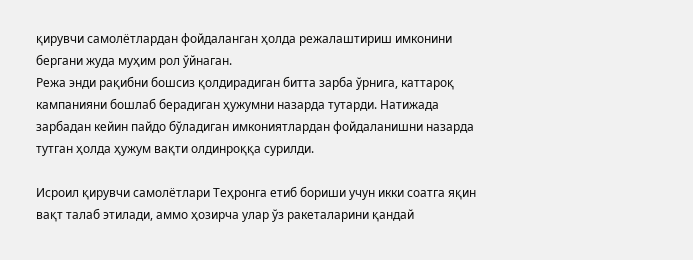қирувчи самолётлардан фойдаланган ҳолда режалаштириш имконини бергани жуда муҳим рол ўйнаган.
Режа энди рақибни бошсиз қолдирадиган битта зарба ўрнига, каттароқ кампанияни бошлаб берадиган ҳужумни назарда тутарди. Натижада зарбадан кейин пайдо бўладиган имкониятлардан фойдаланишни назарда тутган ҳолда ҳужум вақти олдинроққа сурилди.

Исроил қирувчи самолётлари Теҳронга етиб бориши учун икки соатга яқин вақт талаб этилади, аммо ҳозирча улар ўз ракеталарини қандай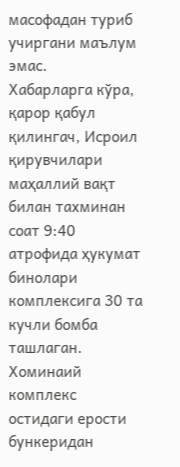масофадан туриб учиргани маълум эмас.
Хабарларга кўра, қарор қабул қилингач, Исроил қирувчилари маҳаллий вақт билан тахминан соат 9:40 атрофида ҳукумат бинолари комплексига 30 та кучли бомба ташлаган.
Хоминаий комплекс остидаги ерости бункеридан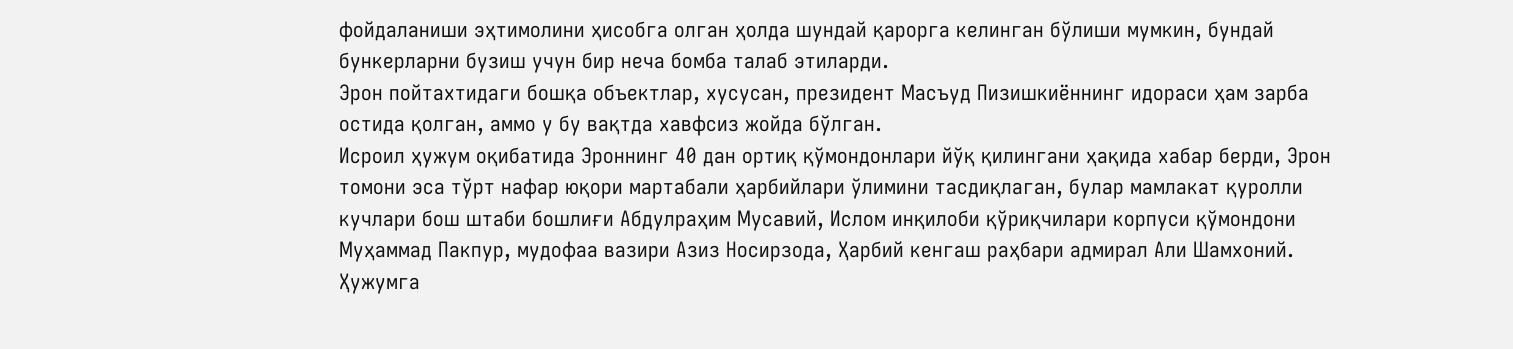фойдаланиши эҳтимолини ҳисобга олган ҳолда шундай қарорга келинган бўлиши мумкин, бундай бункерларни бузиш учун бир неча бомба талаб этиларди.
Эрон пойтахтидаги бошқа объектлар, хусусан, президент Масъуд Пизишкиённинг идораси ҳам зарба остида қолган, аммо у бу вақтда хавфсиз жойда бўлган.
Исроил ҳужум оқибатида Эроннинг 40 дан ортиқ қўмондонлари йўқ қилингани ҳақида хабар берди, Эрон томони эса тўрт нафар юқори мартабали ҳарбийлари ўлимини тасдиқлаган, булар мамлакат қуролли кучлари бош штаби бошлиғи Абдулраҳим Мусавий, Ислом инқилоби қўриқчилари корпуси қўмондони Муҳаммад Пакпур, мудофаа вазири Азиз Носирзода, Ҳарбий кенгаш раҳбари адмирал Али Шамхоний.
Ҳужумга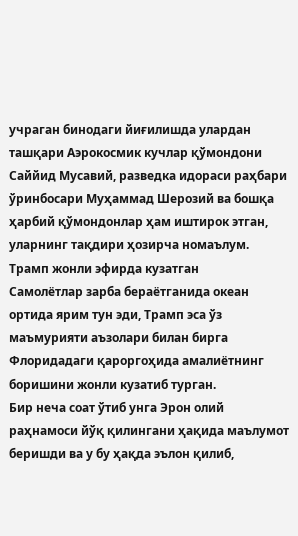учраган бинодаги йиғилишда улардан ташқари Аэрокосмик кучлар қўмондони Саййид Мусавий, разведка идораси раҳбари ўринбосари Муҳаммад Шерозий ва бошқа ҳарбий қўмондонлар ҳам иштирок этган, уларнинг тақдири ҳозирча номаълум.
Трамп жонли эфирда кузатган
Самолётлар зарба бераётганида океан ортида ярим тун эди, Трамп эса ўз маъмурияти аъзолари билан бирга Флоридадаги қароргоҳида амалиётнинг боришини жонли кузатиб турган.
Бир неча соат ўтиб унга Эрон олий раҳнамоси йўқ қилингани ҳақида маълумот беришди ва у бу ҳақда эълон қилиб,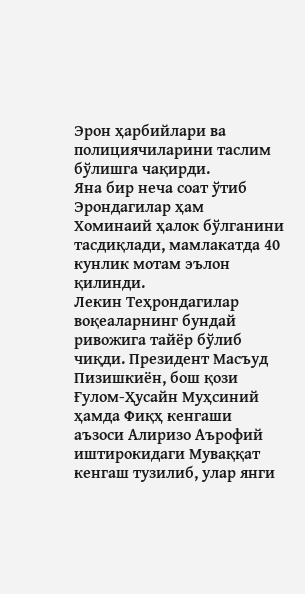Эрон ҳарбийлари ва полициячиларини таслим бўлишга чақирди.
Яна бир неча соат ўтиб Эрондагилар ҳам Хоминаий ҳалок бўлганини тасдиқлади, мамлакатда 40 кунлик мотам эълон қилинди.
Лекин Теҳрондагилар воқеаларнинг бундай ривожига тайёр бўлиб чиқди. Президент Масъуд Пизишкиён, бош қози Ғулом-Ҳусайн Муҳсиний ҳамда Фиқҳ кенгаши аъзоси Алиризо Аърофий иштирокидаги Муваққат кенгаш тузилиб, улар янги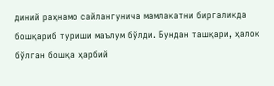диний раҳнамо сайлангунича мамлакатни биргаликда бошқариб туриши маълум бўлди. Бундан ташқари, ҳалок бўлган бошқа ҳарбий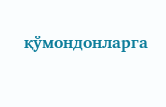қўмондонларга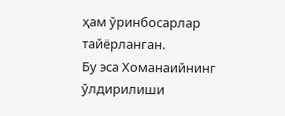ҳам ўринбосарлар тайёрланган.
Бу эса Хоманаийнинг ўлдирилиши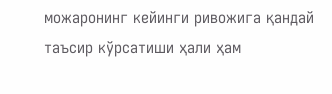можаронинг кейинги ривожига қандай таъсир кўрсатиши ҳали ҳам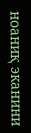ноаниқ эканини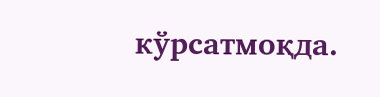кўрсатмоқда.